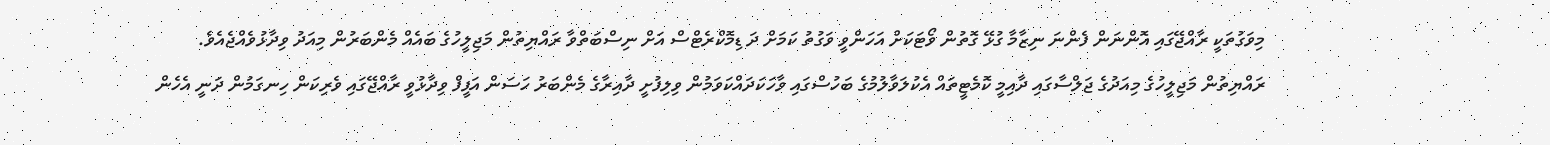މިވަގުތަކީ ރާއްޖޭގައި އޮންނަން ފެންނަ ނިޒާމާ ގުޅޭ ގޮތުން ވޯޓަކަށް އަހަންވީ ވަގުތު ކަމަށް ދަ ޑިމޮކްރެޓްސް އަށް ނިސްބަތްވާ ރައްޔިތުން މަޖިލީހުގެ ބައެއް މެންބަރުން މިއަދު ވިދާޅުވެއްޖެއެވެ.
ރައްޔިތުން މަޖިލީހުގެ މިއަދުގެ ޖަލްސާގައި ދާއިމީ ކޮމެޓީތައް އެކުލަވާލުމުގެ ބަހުސްގައި ވާހަކަދައްކަވަމުން ވިލިފުށީ ދާއިރާގެ މެންބަރު ހަސަން އަފީފް ވިދާޅުވީ ރާއްޖޭގައި ވެރިކަން ހިނގަމުން ދަނީ އެހެން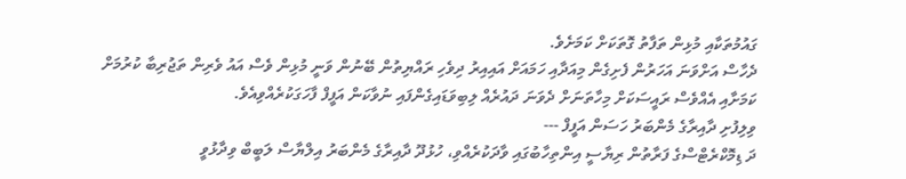ގައުމުތަކާއި މުޅިން ތަފާތު ގޮތަކަށް ކަމަށެވެ.
ދެހާސް އަށްވަނަ އަހަރުން ފެށިގެން މިއަދާއި ހަމައަށް އައިއިރު ދިވެހި ރައްޔިތުން ބޭނުން ވަނީ މުޅިން ވެސް އައު ވެރިން ތަޖުރިބާ ކުރުމަށް ކަމަށާއި އެއްވެސް ރައީސަކަށް މިހާތަނަށް ދެވަނަ ދައުރެއް ލިބިވަޑައިގެންފައި ނުވާކަން އަފީފް ފާހަގަކުރެއްވިއެވެ.
ވިލިފުށި ދާއިރާގެ މެންބަރު ހަސަން އަފީފް ---
ދަ ޑިމޮކްރެޓްސްގެ ފަރާތުން ރިޔާސީ އިންތިހާބުގައި ވާދަކުރެއްވި، ހުޅުދޫ ދާއިރާގެ މެންބަރު އިލްޔާސް ލަބީބް ވިދާޅުވީ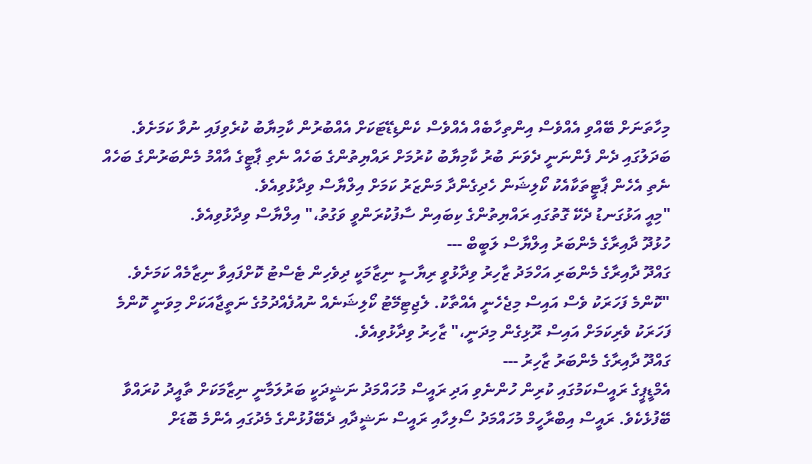މިހާތަނަށް ބޭއްވި އެއްވެސް އިންތިހާބެއް އެއްވެސް ކެންޑިޑޭޓަކަށް އެއްބުރުން ކާމިޔާބު ކުރެވިފައި ނުވާ ކަމަށެވެ. ބަދަލުގައި ދެން ފެންނަނީ ދެވަނަ ބުރު ކާމިޔާބު ކުރުމަށް ރައްޔިތުންގެ ބަހެއް ނެތި ޕާޓީގެ އާއްމު މެންބަރުންގެ ބަހެއް ނެތި އެހެން ޕާޓީތަކާއެކު ކޯލިޝަން ހެދިގެންދާ މަންޒަރު ކަމަށް އިލްޔާސް ވިދާޅުވިއެވެ.
"މިއީ އަޅުގަނޑު ދެކޭ ގޮތުގައި ރައްޔިތުންގެ ކިބައިން ސާފުކުރަންވީ ވަގުތު،" އިލްޔާސް ވިދާޅުވިއެވެ.
ހުޅުދޫ ދާއިރާގެ މެންބަރު އިލްޔާސް ލަބީބް ---
ގައްދޫ ދާއިރާގެ މެންބަރި އަހްމަދު ޒާހިރު ވިދާޅުވީ ރިޔާސީ ނިޒާމަކީ ދިވެހިން ޓެސްޓު ކޮށްފައިވާ ނިޒާމެއް ކަމަށެވެ.
"ކޮންމެ ފަހަރަކު ވެސް އައިސް މިޖެހެނީ އެއްތާކު. ލެޖިޓިމޭޓު ކޯލިޝަނެއް ނުއުފެއްދުމުގެ ނަތީޖާއަކަށް މިވަނީ ކޮންމެ ފަހަރަކު ވެރިކަމަށް އައިސް ރޫޅިގެން މިދަނީ،" ޒާހިރު ވިދާޅުވިއެވެ.
ގައްދޫ ދާއިރާގެ މެންބަރު ޒާހިރު ---
އެމްޑީޕީގެ ރައީސްކަމުގައި ކުރިން ހުންނެވި އަދި ރައީސް މުހައްމަދު ނަޝީދަކީ ބަރުލަމާނީ ނިޒާމަކަށް ތާއީދު ކުރައްވާ ބޭފުޅެކެވެ. ރައީސް އިބްރާހީމް މުހައްމަދު ސޯލިހާއި ރައީސް ނަޝީދާއި ދެބޭފުޅުންގެ މެދުގައި އެންމެ ބޮޑަށް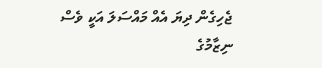ޖެހިގެން ދިޔަ އެއް މައްސަލަ އަކީ ވެސް ނިޒާމުގެ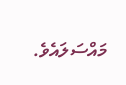މައްސަލައެވެ.